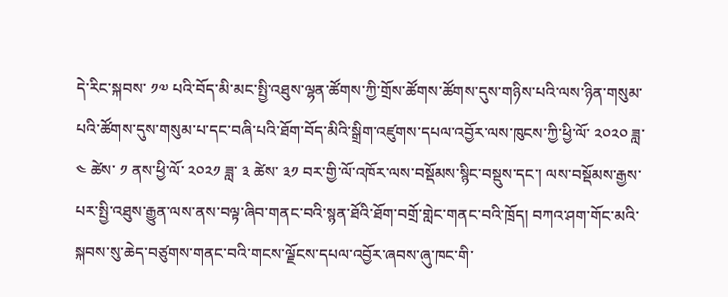དེ་རིང་སྐབས་ ༡༧ པའི་བོད་མི་མང་སྤྱི་འཐུས་ལྷན་ཚོགས་ཀྱི་གྲོས་ཚོགས་ཚོགས་དུས་གཉིས་པའི་ལས་ཉིན་གསུམ་པའི་ཚོགས་དུས་གསུམ་པ་དང་བཞི་པའི་ཐོག་བོད་མིའི་སྒྲིག་འཛུགས་དཔལ་འབྱོར་ལས་ཁུངས་ཀྱི་ཕྱི་ལོ་ ༢༠༢༠ ཟླ་ ༤ ཚེས་ ༡ ནས་ཕྱི་ལོ་ ༢༠༢༡ ཟླ་ ༣ ཚེས་ ༣༡ བར་གྱི་ལོ་འཁོར་ལས་བསྡོམས་སྙིང་བསྡུས་དང་། ལས་བསྡོམས་རྒྱས་པར་སྤྱི་འཐུས་རྒྱུན་ལས་ནས་བལྟ་ཞིབ་གནང་བའི་སྙན་ཐོའི་ཐོག་བགྲོ་གླེང་གནང་བའི་ཁྲོད། བཀའ་ཤག་གོང་མའི་སྐབས་སུ་ཆེད་བཙུགས་གནང་བའི་གངས་ལྗོངས་དཔལ་འབྱོར་ཞབས་ཞུ་ཁང་གི་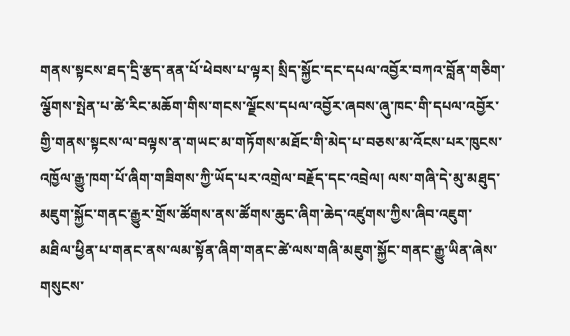གནས་སྟངས་ཐད་དྲི་རྩད་ནན་པོ་ཕེབས་པ་ལྟར། སྲིད་སྐྱོང་དང་དཔལ་འབྱོར་བཀའ་བློན་གཅིག་ལྕོགས་སྤེན་པ་ཚེ་རིང་མཆོག་གིས་གངས་ལྗོངས་དཔལ་འབྱོར་ཞབས་ཞུ་ཁང་གི་དཔལ་འབྱོར་གྱི་གནས་སྟངས་ལ་བལྟས་ན་གཡང་མ་གཏོགས་མཐོང་གི་མེད་པ་བཅས་མ་འོངས་པར་ཁུངས་འཁྱོལ་རྒྱུ་ཁག་པོ་ཞིག་གཟིགས་ཀྱི་ཡོད་པར་འགྲེལ་བརྗོད་དང་འབྲེལ། ལས་གཞི་དེ་མུ་མཐུད་མཇུག་སྐྱོང་གནང་རྒྱུར་གྲོས་ཚོགས་ནས་ཚོགས་ཆུང་ཞིག་ཆེད་འཛུགས་ཀྱིས་ཞིབ་འཇུག་མཐིལ་ཕྱིན་པ་གནང་ནས་ལམ་སྟོན་ཞིག་གནང་ཚེ་ལས་གཞི་མཇུག་སྐྱོང་གནང་རྒྱུ་ཡིན་ཞེས་གསུངས་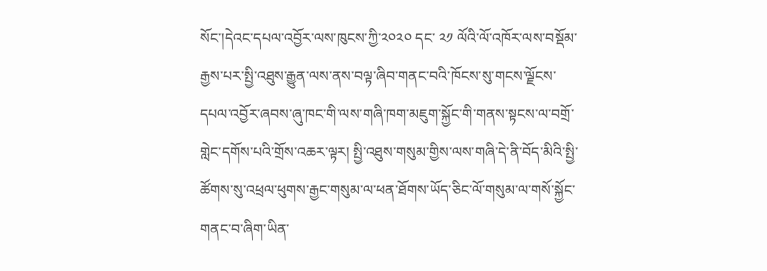སོང་།དེའང་དཔལ་འབྱོར་ལས་ཁུངས་ཀྱི་༢༠༢༠ དང་ ༢༡ ལོའི་ལོ་འཁོར་ལས་བསྡོམ་རྒྱས་པར་སྤྱི་འཐུས་རྒྱུན་ལས་ནས་བལྟ་ཞིབ་གནང་བའི་ཁོངས་སུ་གངས་ལྗོངས་དཔལ་འབྱོར་ཞབས་ཞུ་ཁང་གི་ལས་གཞི་ཁག་མཇུག་སྐྱོང་གི་གནས་སྟངས་ལ་བགྲོ་གླེང་དགོས་པའི་གྲོས་འཆར་ལྟར། སྤྱི་འཐུས་གསུམ་གྱིས་ལས་གཞི་དེ་ནི་བོད་མིའི་སྤྱི་ཚོགས་སུ་འཕྲལ་ཕུགས་རྒྱང་གསུམ་ལ་ཕན་ཐོགས་ཡོད་ཅིང་ལོ་གསུམ་ལ་གསོ་སྐྱོང་གནང་བ་ཞིག་ཡིན་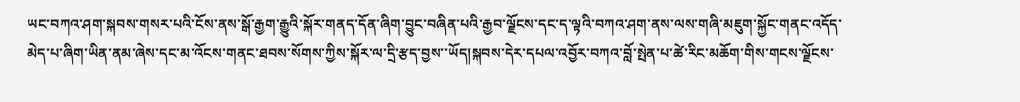ཡང་བཀའ་ཤག་སྐབས་གསར་པའི་ངོས་ནས་སྒོ་རྒྱག་རྒྱུའི་སྐོར་གནད་དོན་ཞིག་བྱུང་བཞིན་པའི་རྒྱབ་ལྗོངས་དང་ད་ལྟའི་བཀའ་ཤག་ནས་ལས་གཞི་མཇུག་སྐྱོང་གནང་འདོད་མེད་པ་ཞིག་ཡིན་ནམ་ཞེས་དང་མ་འོངས་གནང་ཐབས་སོགས་ཀྱིས་སྐོར་ལ་དྲི་རྩད་བྱས་་ཡོད།སྐབས་དེར་དཔལ་འབྱོར་བཀའ་བློ་སྤེན་པ་ཚེ་རིང་མཆོག་གིས་གངས་ལྗོངས་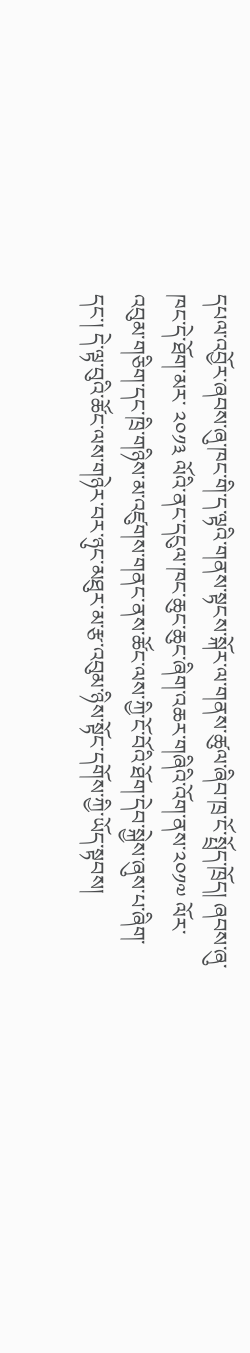དཔལ་འབྱོར་ཞབས་ཞུ་ཁང་གི་ད་ལྟའི་གནས་སྟངས་སྐོར་ལ་གནས་ཚུལ་ཞིབ་ཁྲ་ངོ་སྤྲོད་ཁྲོད། ཞབས་ཞུ་ཁང་དེ་ཐོག་མར་ ༢༠༡༣ ལོའི་ནང་དངུལ་ཁང་ཆུང་ཆུང་ཞིག་འཆར་གཞིའི་འོག་ནས་༢༠༡༧ ལོར་འབུམ་གཅིག་དང་ཁྲི་གཉིས་མ་འཛུགས་གནང་ནས་ཚོང་ལས་ཀྱི་ངོ་བོའི་ཐོག་དེབ་སྐྱེས་ཞུས་པ་ཞིག་དང་། དེ་ལྟ་བུའི་ཚོང་ལས་གཉེར་བར་ཉུང་མཐུར་མ་རྩ་འབུམ་ཉིས་སྟོང་དགོས་ཀྱི་ཡོད་སྟབས།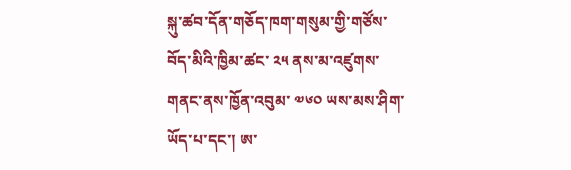སྐུ་ཚབ་དོན་གཅོད་ཁག་གསུམ་གྱི་གཙོས་བོད་མིའི་ཁྱིམ་ཚང་ ༢༥ ནས་མ་འཛུགས་གནང་ནས་ཁྱོན་འབུམ་ ༧༦༠ ཡས་མས་ཤིག་ཡོད་པ་དང་། ཨ་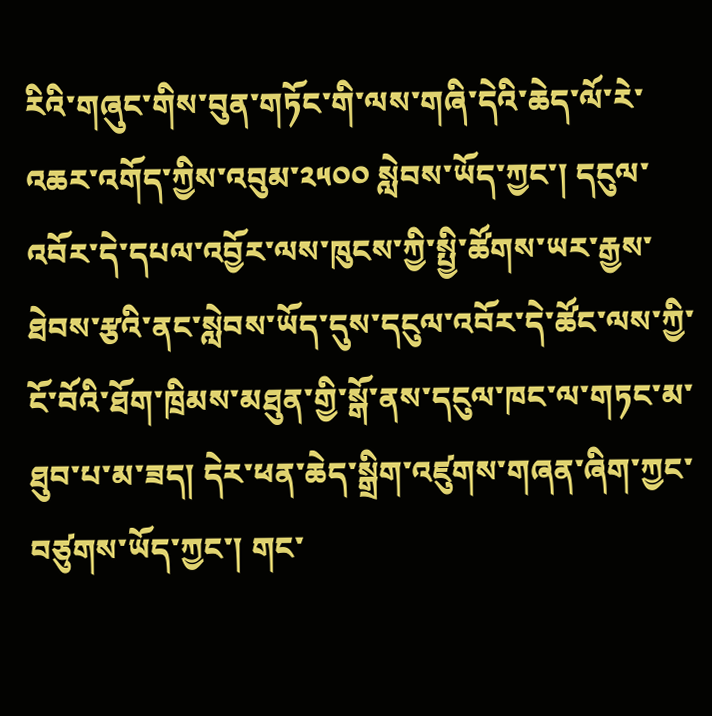རིའི་གཞུང་གིས་བུན་གཏོང་གི་ལས་གཞི་དེའི་ཆེད་ལོ་རེ་འཆར་འགོད་ཀྱིས་འབུམ་༢༥༠༠ སླེབས་ཡོད་ཀྱང་། དངུལ་འབོར་དེ་དཔལ་འབྱོར་ལས་ཁུངས་ཀྱི་སྤྱི་ཚོགས་ཡར་རྒྱས་ཐེབས་རྩའི་ནང་སླེབས་ཡོད་དུས་དངུལ་འབོར་དེ་ཚོང་ལས་ཀྱི་ངོ་བོའི་ཐོག་ཁྲིམས་མཐུན་གྱི་སྒོ་ནས་དངུལ་ཁང་ལ་གཏང་མ་ཐུབ་པ་མ་ཟད། དེར་ཕན་ཆེད་སྒྲིག་འཛུགས་གཞན་ཞིག་ཀྱང་བཙུགས་ཡོད་ཀྱང་། གང་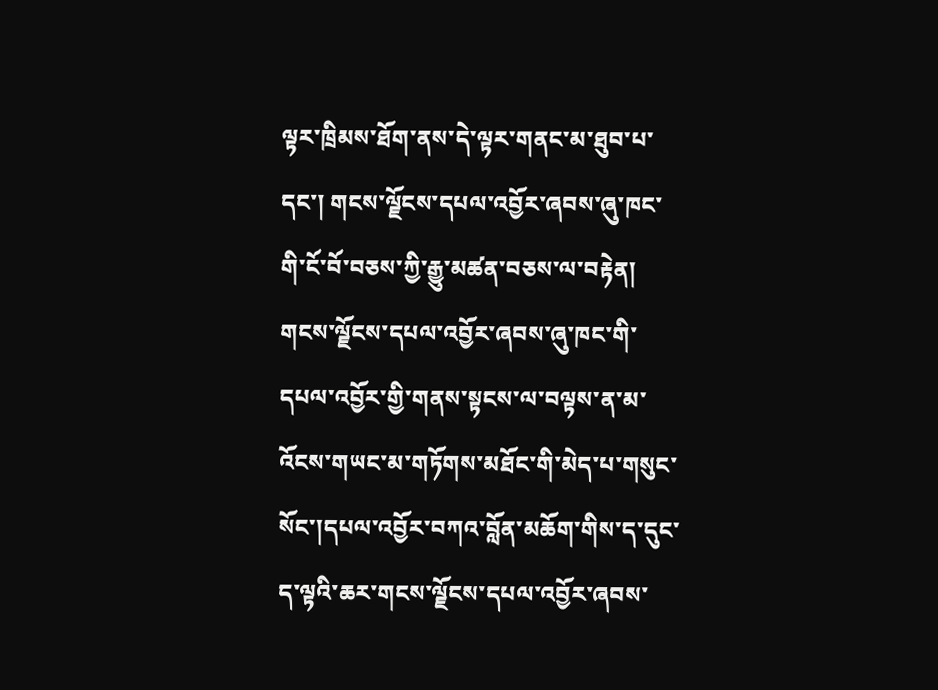ལྟར་ཁྲིམས་ཐོག་ནས་དེ་ལྟར་གནང་མ་ཐུབ་པ་དང་། གངས་ལྗོངས་དཔལ་འབྱོར་ཞབས་ཞུ་ཁང་གི་ངོ་བོ་བཅས་ཀྱི་རྒྱུ་མཚན་བཅས་ལ་བརྟེན། གངས་ལྗོངས་དཔལ་འབྱོར་ཞབས་ཞུ་ཁང་གི་དཔལ་འབྱོར་གྱི་གནས་སྟངས་ལ་བལྟས་ན་མ་འོངས་གཡང་མ་གཏོགས་མཐོང་གི་མེད་པ་གསུང་སོང་།དཔལ་འབྱོར་བཀའ་བློན་མཆོག་གིས་ད་དུང་ད་ལྟའི་ཆར་གངས་ལྗོངས་དཔལ་འབྱོར་ཞབས་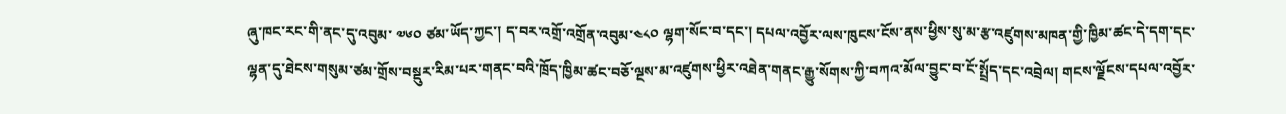ཞུ་ཁང་རང་གི་ནང་དུ་འབུམ་ ༧༦༠ ཙམ་ཡོད་ཀྱང་། ད་བར་འགྲོ་འགྲོན་འབུམ་༤༨༠ ལྷག་སོང་བ་དང་། དཔལ་འབྱོར་ལས་ཁུངས་ངོས་ནས་ཕྱིས་སུ་མ་རྩ་འཛུགས་མཁན་གྱི་ཁྱིམ་ཚང་དེ་དག་དང་ལྷན་དུ་ཐེངས་གསུམ་ཙམ་གྲོས་བསྡུར་རིམ་པར་གནང་བའི་ཁྲོད་ཁྱིམ་ཚང་བཅོ་ལྔས་མ་འཛུགས་ཕྱིར་འཐེན་གནང་རྒྱུ་སོགས་ཀྱི་བཀའ་མོལ་བྱུང་བ་ངོ་སྤྲོད་དང་འབྲེལ། གངས་ལྗོངས་དཔལ་འབྱོར་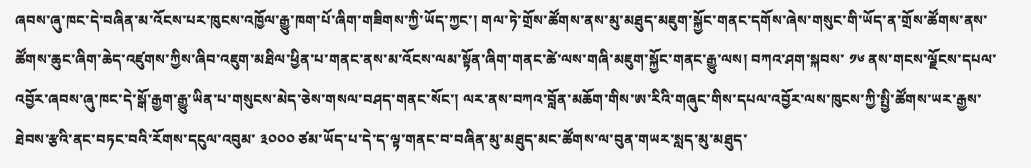ཞབས་ཞུ་ཁང་དེ་བཞིན་མ་འོངས་པར་ཁུངས་འཁྱོལ་རྒྱུ་ཁག་པོ་ཞིག་གཟིགས་ཀྱི་ཡོད་ཀྱང་། གལ་ཏེ་གྲོས་ཚོགས་ནས་མུ་མཐུད་མཇུག་སྐྱོང་གནང་དགོས་ཞེས་གསུང་གི་ཡོད་ན་གྲོས་ཚོགས་ནས་ཚོགས་ཆུང་ཞིག་ཆེད་འཛུགས་ཀྱིས་ཞིབ་འཇུག་མཐིལ་ཕྱིན་པ་གནང་ནས་མ་འོངས་ལམ་སྟོན་ཞིག་གནང་ཚེ་ལས་གཞི་མཇུག་སྐྱོང་གནང་རྒྱུ་ལས། བཀའ་ཤག་སྐབས་ ༡༦ ནས་གངས་ལྗོངས་དཔལ་འབྱོར་ཞབས་ཞུ་ཁང་དེ་སྒོ་རྒྱག་རྒྱུ་ཡིན་པ་གསུངས་མེད་ཅེས་གསལ་བཤད་གནང་སོང་། ལར་ནས་བཀའ་བློན་མཆོག་གིས་ཨ་རིའི་གཞུང་གིས་དཔལ་འབྱོར་ལས་ཁུངས་ཀྱི་སྤྱི་ཚོགས་ཡར་རྒྱས་ཐེབས་རྩའི་ནང་བཏང་བའི་རོགས་དངུལ་འབུམ་ ༣༠༠༠ ཙམ་ཡོད་པ་དེ་ད་ལྟ་གནང་བ་བཞིན་མུ་མཐུད་མང་ཚོགས་ལ་བུན་གཡར་སླད་མུ་མཐུད་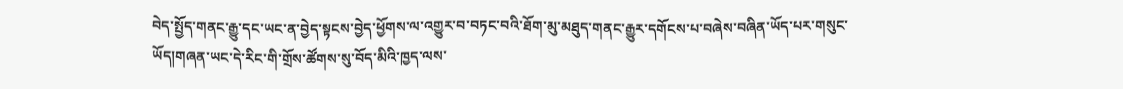བེད་སྤྱོད་གནང་རྒྱུ་དང་ཡང་ན་བྱེད་སྟངས་བྱེད་ཕྱོགས་ལ་འགྱུར་བ་བཏང་བའི་ཐོག་མུ་མཐུད་གནང་རྒྱུར་དགོངས་པ་བཞེས་བཞིན་ཡོད་པར་གསུང་ཡོད།གཞན་ཡང་དེ་རིང་གི་གྲོས་ཚོགས་སུ་བོད་མིའི་ཁྱད་ལས་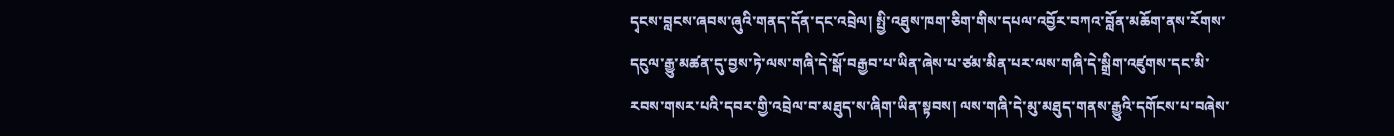དྭངས་བླངས་ཞབས་ཞུའི་གནད་དོན་དང་འབྲེལ། སྤྱི་འཐུས་ཁག་ཅིག་གིས་དཔལ་འབྱོར་བཀའ་བློན་མཆོག་ནས་རོགས་དངུལ་རྒྱུ་མཚན་དུ་བྱས་ཏེ་ལས་གཞི་དེ་སྒོ་བརྒྱབ་པ་ཡིན་ཞེས་པ་ཙམ་མིན་པར་ལས་གཞི་དེ་སྒྲིག་འཛུགས་དང་མི་རབས་གསར་པའི་དབར་གྱི་འབྲེལ་བ་མཐུད་ས་ཞིག་ཡིན་སྟབས། ལས་གཞི་དེ་མུ་མཐུད་གནས་རྒྱུའི་དགོངས་པ་བཞེས་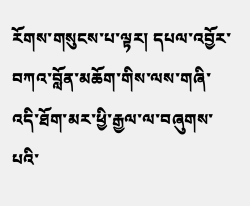རོགས་གསུངས་པ་ལྟར། དཔལ་འབྱོར་བཀའ་བློན་མཆོག་གིས་ལས་གཞི་འདི་ཐོག་མར་ཕྱི་རྒྱལ་ལ་བཞུགས་པའི་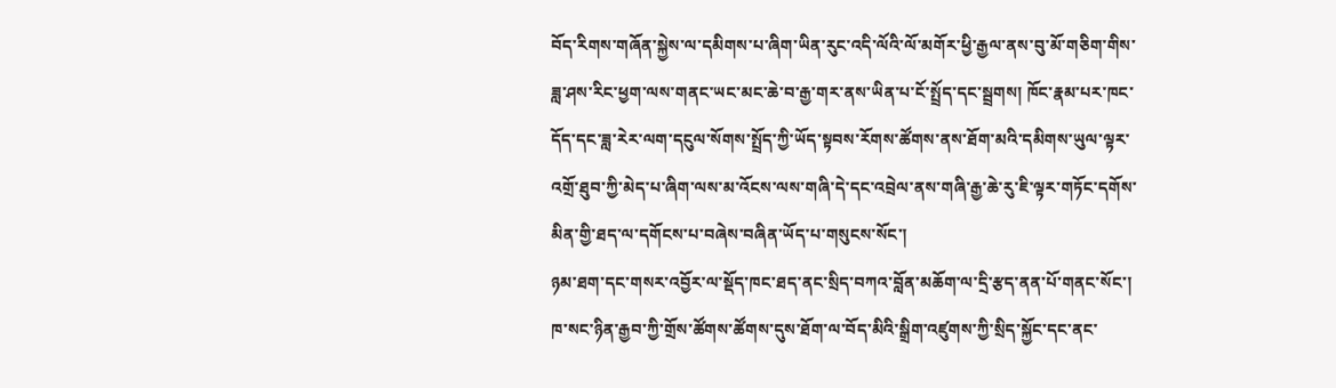བོད་རིགས་གཞོན་སྐྱེས་ལ་དམིགས་པ་ཞིག་ཡིན་རུང་འདི་ལོའི་ལོ་མགོར་ཕྱི་རྒྱལ་ནས་བུ་མོ་གཅིག་གིས་ཟླ་ཤས་རིང་ཕྱག་ལས་གནང་ཡང་མང་ཆེ་བ་རྒྱ་གར་ནས་ཡིན་པ་ངོ་སྤྲོད་དང་སྦྲགས། ཁོང་རྣམ་པར་ཁང་དོད་དང་ཟླ་རེར་ལག་དངུལ་སོགས་སྤྲོད་ཀྱི་ཡོད་སྟབས་རོགས་ཚོགས་ནས་ཐོག་མའི་དམིགས་ཡུལ་ལྟར་འགྲོ་ཐུབ་ཀྱི་མེད་པ་ཞིག་ལས་མ་འོངས་ལས་གཞི་དེ་དང་འབྲེལ་ནས་གཞི་རྒྱ་ཆེ་རུ་ཇི་ལྟར་གཏོང་དགོས་མིན་གྱི་ཐད་ལ་དགོངས་པ་བཞེས་བཞིན་ཡོད་པ་གསུངས་སོང་།
ཉམ་ཐག་དང་གསར་འབྱོར་ལ་སྡོད་ཁང་ཐད་ནང་སྲིད་བཀའ་བློན་མཆོག་ལ་དྲི་རྩད་ནན་པོ་གནང་སོང་།
ཁ་སང་ཉིན་རྒྱབ་ཀྱི་གྲོས་ཚོགས་ཚོགས་དུས་ཐོག་ལ་བོད་མིའི་སྒྲིག་འཛུགས་ཀྱི་སྲིད་སྐྱོང་དང་ནང་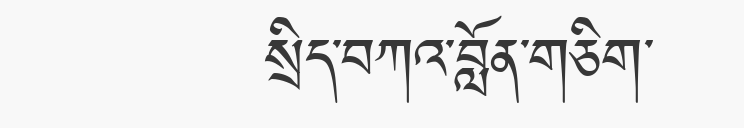སྲིད་བཀའ་བློན་གཅིག་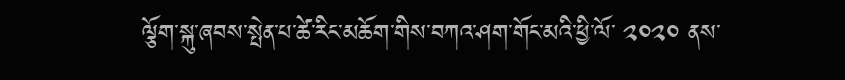ལྕོག་སྐུ་ཞབས་སྤེན་པ་ཚེ་རིང་མཆོག་གིས་བཀའ་ཤག་གོང་མའི་ཕྱི་ལོ་ ༢༠༢༠ ནས་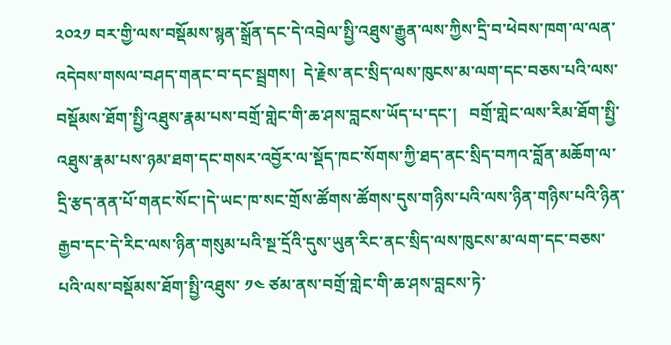༢༠༢༡ བར་གྱི་ལས་བསྡོམས་སྙན་སྒྲོན་དང་དེ་འབྲེལ་སྤྱི་འཐུས་རྒྱུན་ལས་ཀྱིས་དྲི་བ་ཕེབས་ཁག་ལ་ལན་འདེབས་གསལ་བཤད་གནང་བ་དང་སྦྲགས།  དེ་རྗེས་ནང་སྲིད་ལས་ཁུངས་མ་ལག་དང་བཅས་པའི་ལས་བསྡོམས་ཐོག་སྤྱི་འཐུས་རྣམ་པས་བགྲོ་གླེང་གི་ཆ་ཤས་བླངས་ཡོད་པ་དང་།   བགྲོ་གླེང་ལས་རིམ་ཐོག་སྤྱི་འཐུས་རྣམ་པས་ཉམ་ཐག་དང་གསར་འབྱོར་ལ་སྡོད་ཁང་སོགས་ཀྱི་ཐད་ནང་སྲིད་བཀའ་བློན་མཆོག་ལ་དྲི་རྩད་ནན་པོ་གནང་སོང་།དེ་ཡང་ཁ་སང་གྲོས་ཚོགས་ཚོགས་དུས་གཉིས་པའི་ལས་ཉིན་གཉིས་པའི་ཉིན་རྒྱབ་དང་དེ་རིང་ལས་ཉིན་གསུམ་པའི་སྔ་དྲོའི་དུས་ཡུན་རིང་ནང་སྲིད་ལས་ཁུངས་མ་ལག་དང་བཅས་པའི་ལས་བསྡོམས་ཐོག་སྤྱི་འཐུས་ ༡༤ ཙམ་ནས་བགྲོ་གླེང་གི་ཆ་ཤས་བླངས་ཏེ་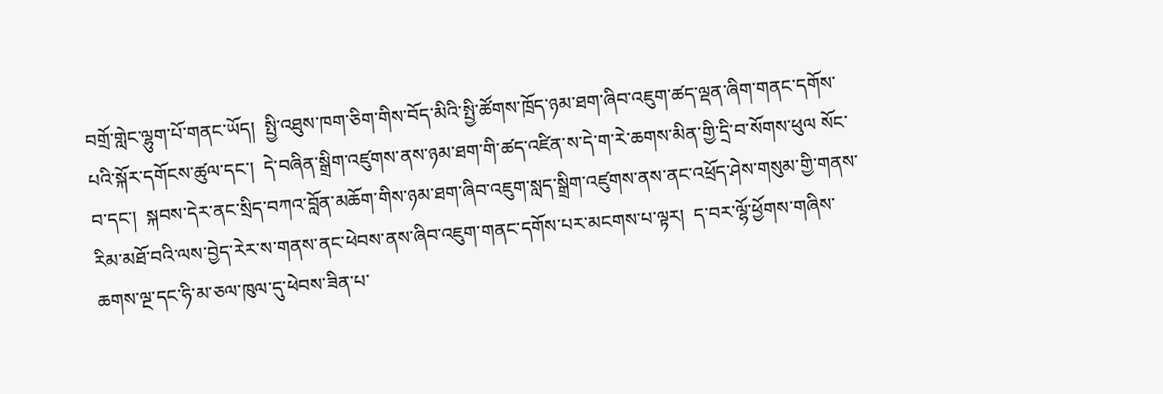བགྲོ་གླེང་ལྷུག་པོ་གནང་ཡོད།  སྤྱི་འཐུས་ཁག་ཅིག་གིས་བོད་མིའི་སྤྱི་ཚོགས་ཁྲོད་ཉམ་ཐག་ཞིབ་འཇུག་ཚད་ལྡན་ཞིག་གནང་དགོས་པའི་སྐོར་དགོངས་ཚུལ་དང་།  དེ་བཞིན་སྒྲིག་འཛུགས་ནས་ཉམ་ཐག་གི་ཚད་འཛིན་ས་དེ་ག་རེ་ཆགས་མིན་གྱི་དྲི་བ་སོགས་ཕུལ སོང་བ་དང་།  སྐབས་དེར་ནང་སྲིད་བཀའ་བློན་མཆོག་གིས་ཉམ་ཐག་ཞིབ་འཇུག་སླད་སྒྲིག་འཛུགས་ནས་ནང་འཕྲོད་ཤེས་གསུམ་གྱི་གནས་རིམ་མཐོ་བའི་ལས་བྱེད་རེར་ས་གནས་ནང་ཕེབས་ནས་ཞིབ་འཇུག་གནང་དགོས་པར་མངགས་པ་ལྟར།  ད་བར་ལྷོ་ཕྱོགས་གཞིས་ཆགས་ལྔ་དང་ཧི་མ་ཅལ་ཁུལ་དུ་ཕེབས་ཟིན་པ་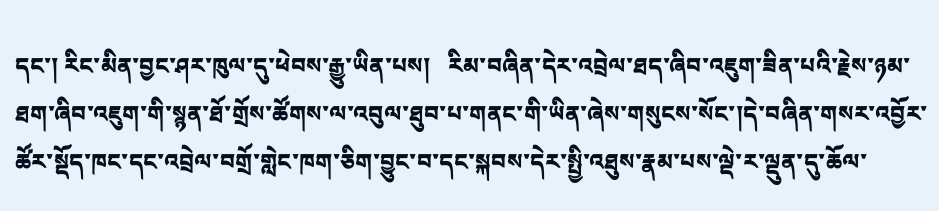དང་། རིང་མིན་བྱང་ཤར་ཁུལ་དུ་ཕེབས་རྒྱུ་ཡིན་པས།   རིམ་བཞིན་དེར་འབྲེལ་ཐད་ཞིབ་འཇུག་ཟིན་པའི་རྗེས་ཉམ་ཐག་ཞིབ་འཇུག་གི་སྙན་ཐོ་གྲོས་ཚོགས་ལ་འབུལ་ཐུབ་པ་གནང་གི་ཡིན་ཞེས་གསུངས་སོང་།དེ་བཞིན་གསར་འབྱོར་ཚོར་སྡོད་ཁང་དང་འབྲེལ་བགྲོ་གླེང་ཁག་ཅིག་བྱུང་བ་དང་སྐབས་དེར་སྤྱི་འཐུས་རྣམ་པས་ལྡེ་ར་ལྡུན་དུ་ཆོལ་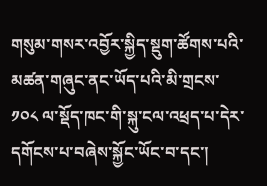གསུམ་གསར་འབྱོར་སྐྱིད་སྡུག་ཚོགས་པའི་མཚན་གཞུང་ནང་ཡོད་པའི་མི་གྲངས་ ༡༠༨ ལ་སྡོད་ཁང་གི་སྐུ་ངལ་འཕྲད་པ་དེར་དགོངས་པ་བཞེས་སྐྱོང་ཡོང་བ་དང་།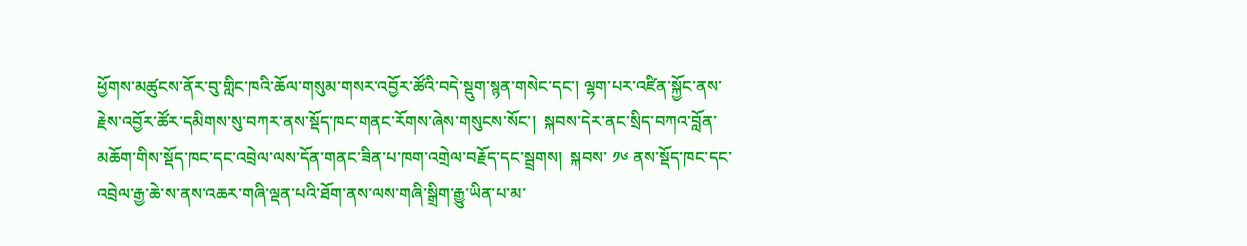ཕྱོགས་མཚུངས་ནོར་བུ་གླིང་ཁའི་ཆོལ་གསུམ་གསར་འབྱོར་ཚོའི་བདེ་སྡུག་སྙན་གསེང་དང་། ལྷག་པར་འཛིན་སྐྱོང་ནས་རྗེས་འབྱོར་ཚོར་དམིགས་སུ་བཀར་ནས་སྡོད་ཁང་གནང་རོགས་ཞེས་གསུངས་སོང་།  སྐབས་དེར་ནང་སྲིད་བཀའ་བློན་མཆོག་གིས་སྡོད་ཁང་དང་འབྲེལ་ལས་དོན་གནང་ཟིན་པ་ཁག་འགྲེལ་བརྗོད་དང་སྦྲགས།  སྐབས་ ༡༦ ནས་སྡོད་ཁང་དང་འབྲེལ་རྒྱ་ཆེ་ས་ནས་འཆར་གཞི་ལྡན་པའི་ཐོག་ནས་ལས་གཞི་སྒྲིག་རྒྱུ་ཡིན་པ་མ་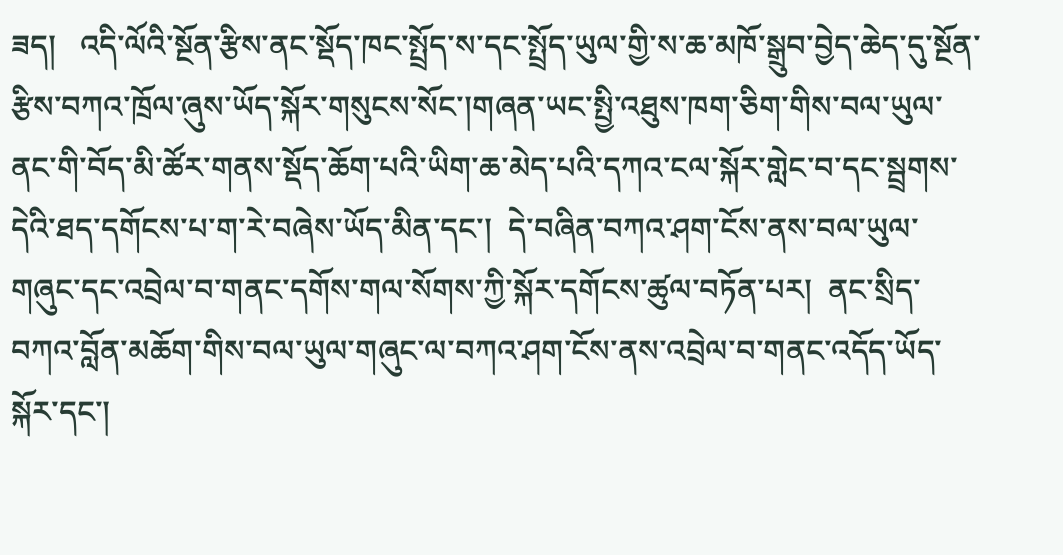ཟད།   འདི་ལོའི་སྔོན་རྩིས་ནང་སྡོད་ཁང་སྤྲོད་ས་དང་སྤྲོད་ཡུལ་གྱི་ས་ཆ་མཁོ་སྒྲུབ་བྱེད་ཆེད་དུ་སྔོན་རྩིས་བཀའ་ཁྲོལ་ཞུས་ཡོད་སྐོར་གསུངས་སོང་།གཞན་ཡང་སྤྱི་འཐུས་ཁག་ཅིག་གིས་བལ་ཡུལ་ནང་གི་བོད་མི་ཚོར་གནས་སྡོད་ཆོག་པའི་ཡིག་ཆ་མེད་པའི་དཀའ་ངལ་སྐོར་གླེང་བ་དང་སྦྲགས་དེའི་ཐད་དགོངས་པ་ག་རེ་བཞེས་ཡོད་མིན་དང་།  དེ་བཞིན་བཀའ་ཤག་ངོས་ནས་བལ་ཡུལ་གཞུང་དང་འབྲེལ་བ་གནང་དགོས་གལ་སོགས་ཀྱི་སྐོར་དགོངས་ཚུལ་བཏོན་པར།  ནང་སྲིད་བཀའ་བློན་མཆོག་གིས་བལ་ཡུལ་གཞུང་ལ་བཀའ་ཤག་ངོས་ནས་འབྲེལ་བ་གནང་འདོད་ཡོད་སྐོར་དང་།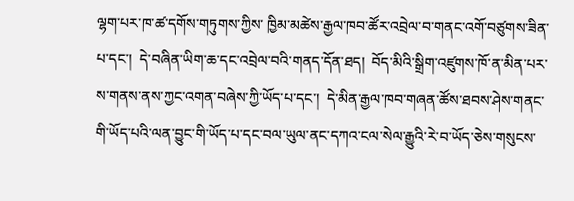ལྷག་པར་ཁ་ཚ་དགོས་གཏུགས་ཀྱིས་ ཁྱིམ་མཚེས་རྒྱལ་ཁབ་ཚོར་འབྲེལ་བ་གནང་འགོ་བཙུགས་ཟིན་པ་དང་།  དེ་བཞིན་ཡིག་ཆ་དང་འབྲེལ་བའི་གནད་དོན་ཐད།  བོད་མིའི་སྒྲིག་འཛུགས་ཁོ་ན་མིན་པར་ས་གནས་ནས་ཀྱང་འགན་བཞེས་ཀྱི་ཡོད་པ་དང་།  དེ་མིན་རྒྱལ་ཁབ་གཞན་ཚོས་ཐབས་ཤེས་གནང་གི་ཡོད་པའི་ལན་བྱུང་གི་ཡོད་པ་དང་བལ་ཡུལ་ནང་དཀའ་ངལ་སེལ་རྒྱུའི་རེ་བ་ཡོད་ཅེས་གསུངས་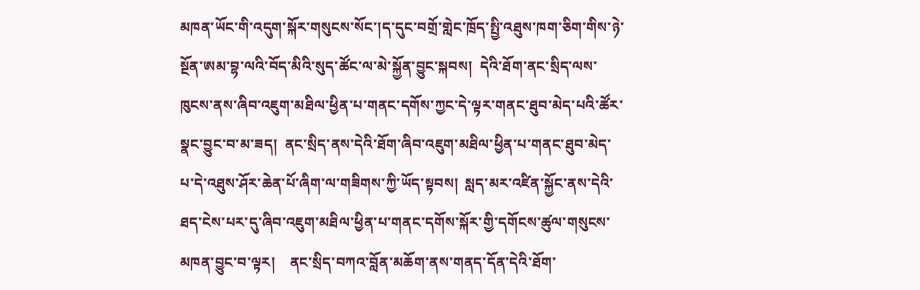མཁན་ཡོང་གི་འདུག་སྐོར་གསུངས་སོང་།ད་དུང་བགྲོ་གླེང་ཁྲོད་སྤྱི་འཐུས་ཁག་ཅིག་གིས་ཉེ་སྔོན་ཨམ་བྷ་ལའི་བོད་མིའི་སུད་ཚོང་ལ་མེ་སྐྱོན་བྱུང་སྐབས།  དེའི་ཐོག་ནང་སྲིད་ལས་ཁུངས་ནས་ཞིབ་འཇུག་མཐིལ་ཕྱིན་པ་གནང་དགོས་ཀྱང་དེ་ལྟར་གནང་ཐུབ་མེད་པའི་ཚོར་སྣང་བྱུང་བ་མ་ཟད།  ནང་སྲིད་ནས་དེའི་ཐོག་ཞིབ་འཇུག་མཐིལ་ཕྱིན་པ་གནང་ཐུབ་མེད་པ་དེ་འཐུས་ཤོར་ཆེན་པོ་ཞིག་ལ་གཟིགས་ཀྱི་ཡོད་སྟབས།  སླད་མར་འཛིན་སྐྱོང་ནས་དེའི་ཐད་ངེས་པར་དུ་ཞིབ་འཇུག་མཐིལ་ཕྱིན་པ་གནང་དགོས་སྐོར་གྱི་དགོངས་ཚུལ་གསུངས་མཁན་བྱུང་བ་ལྟར།    ནང་སྲིད་བཀའ་བློན་མཆོག་ནས་གནད་དོན་དེའི་ཐོག་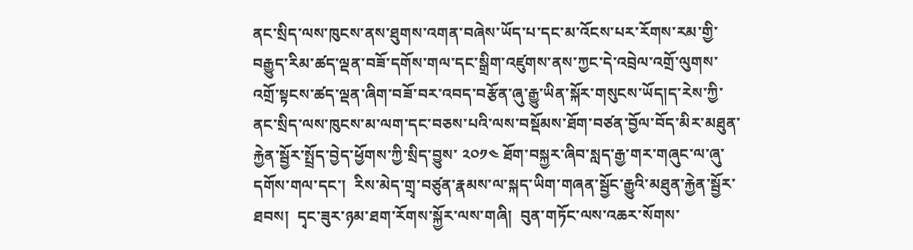ནང་སྲིད་ལས་ཁུངས་ནས་ཐུགས་འགན་བཞེས་ཡོད་པ་དང་མ་འོངས་པར་རོགས་རམ་གྱི་བརྒྱུད་རིམ་ཚད་ལྡན་བཟོ་དགོས་གལ་དང་སྒྲིག་འཛུགས་ནས་ཀྱང་དེ་འབྲེལ་འགྲོ་ལུགས་འགྲོ་སྟངས་ཚད་ལྡན་ཞིག་བཟོ་བར་འབད་བརྩོན་ཞུ་རྒྱུ་ཡིན་སྐོར་གསུངས་ཡོད།ད་རེས་ཀྱི་ནང་སྲིད་ལས་ཁུངས་མ་ལག་དང་བཅས་པའི་ལས་བསྡོམས་ཐོག་བཙན་བྱོལ་བོད་མིར་མཐུན་རྐྱེན་སྦྱོར་སྤྲོད་བྱེད་ཕྱོགས་ཀྱི་སྲིད་བྱུས་ ༢༠༡༤ ཐོག་བསྐྱར་ཞིབ་སླད་རྒྱ་གར་གཞུང་ལ་ཞུ་དགོས་གལ་དང་།  རིས་མེད་གྲྭ་བཙུན་རྣམས་ལ་སྐད་ཡིག་གཞན་སྦྱོང་རྒྱུའི་མཐུན་རྐྱེན་སྦྱོར་ཐབས།  དྭང་ཟུར་ཉམ་ཐག་རོགས་སྐྱོར་ལས་གཞི།  བུན་གཏོང་ལས་འཆར་སོགས་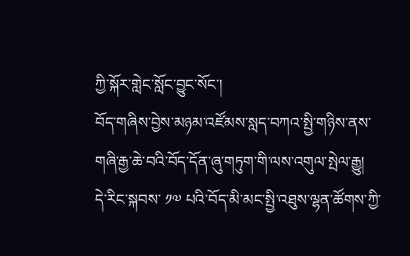ཀྱི་སྐོར་གླེང་སློང་བྱུང་སོང་།
བོད་གཞིས་བྱེས་མཉམ་འཛོམས་སླད་བཀའ་སྤྱི་གཉིས་ནས་གཞི་རྒྱ་ཆེ་བའི་བོད་དོན་ཞུ་གཏུག་གི་ལས་འགུལ་སྤེལ་རྒྱུ།
དེ་རིང་སྐབས་ ༡༧ པའི་བོད་མི་མང་སྤྱི་འཐུས་ལྷན་ཚོགས་ཀྱི་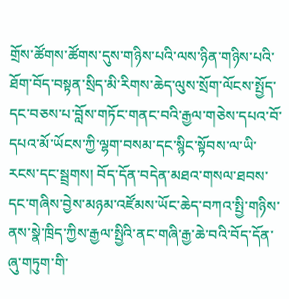གྲོས་ཚོགས་ཚོགས་དུས་གཉིས་པའི་ལས་ཉིན་གཉིས་པའི་ཐོག་བོད་བསྟན་སྲིད་མི་རིགས་ཆེད་ལུས་སྲོག་ལོངས་སྤྱོད་དང་བཅས་པ་བློས་གཏོང་གནང་བའི་རྒྱལ་གཅེས་དཔའ་བོ་དཔའ་མོ་ཡོངས་ཀྱི་ལྷག་བསམ་དང་སྙིང་སྟོབས་ལ་ཡི་རངས་དང་སྦྲགས། བོད་དོན་བདེན་མཐའ་གསལ་ཐབས་དང་གཞིས་བྱེས་མཉམ་འཛོམས་ཡོང་ཆེད་བཀའ་སྤྱི་གཉིས་ནས་སྣེ་ཁྲིད་ཀྱིས་རྒྱལ་སྤྱིའི་ནང་གཞི་རྒྱ་ཆེ་བའི་བོད་དོན་ཞུ་གཏུག་གི་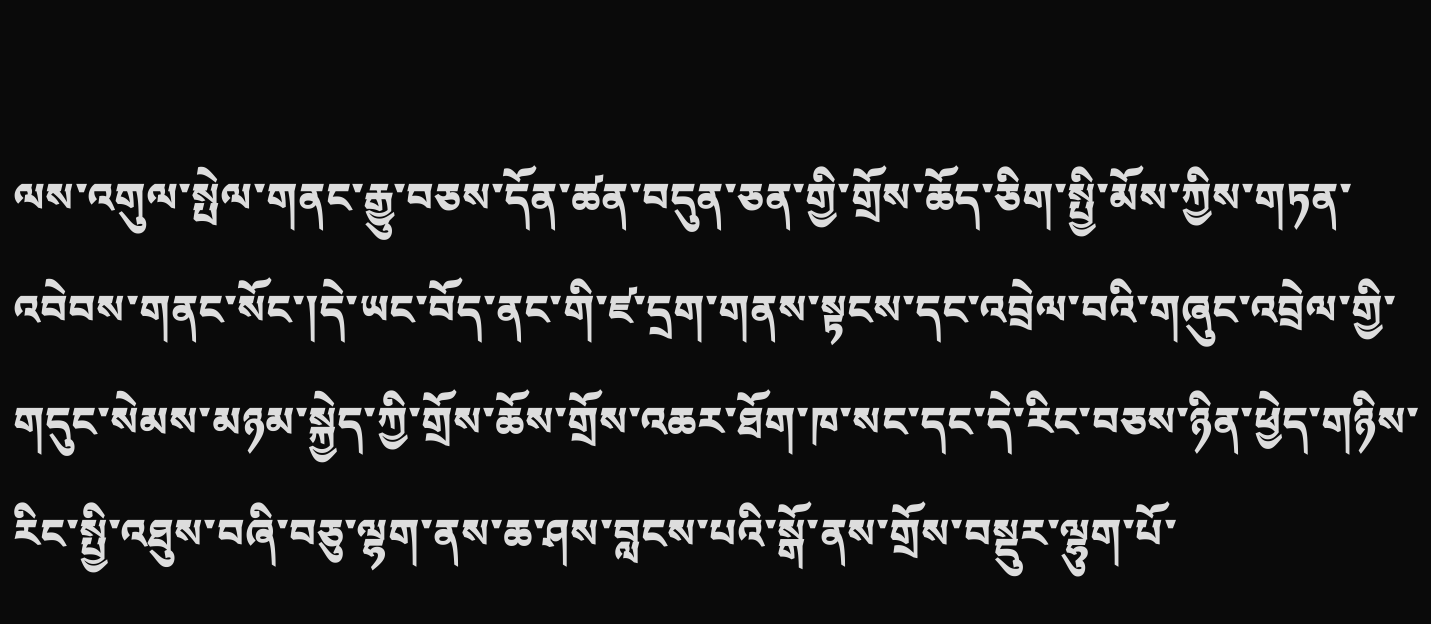ལས་འགུལ་སྤེལ་གནང་རྒྱུ་བཅས་དོན་ཚན་བདུན་ཅན་གྱི་གྲོས་ཆོད་ཅིག་སྤྱི་མོས་ཀྱིས་གཏན་འབེབས་གནང་སོང་།དེ་ཡང་བོད་ནང་གི་ཛ་དྲག་གནས་སྟངས་དང་འབྲེལ་བའི་གཞུང་འབྲེལ་གྱི་གདུང་སེམས་མཉམ་སྐྱེད་ཀྱི་གྲོས་ཆོས་གྲོས་འཆར་ཐོག་ཁ་སང་དང་དེ་རིང་བཅས་ཉིན་ཕྱེད་གཉིས་རིང་སྤྱི་འཐུས་བཞི་བཅུ་ལྷག་ནས་ཆ་ཤས་བླངས་པའི་སྒོ་ནས་གྲོས་བསྡུར་ལྷུག་པོ་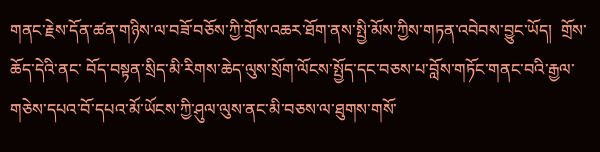གནང་རྗེས་དོན་ཚན་གཉིས་ལ་བཟོ་བཅོས་ཀྱི་གྲོས་འཆར་ཐོག་ནས་སྤྱི་མོས་ཀྱིས་གཏན་འབེབས་བྱུང་ཡོད།  གྲོས་ཆོད་དེའི་ནང་ བོད་བསྟན་སྲིད་མི་རིགས་ཆེད་ལུས་སྲོག་ལོངས་སྤྱོད་དང་བཅས་པ་བློས་གཏོང་གནང་བའི་རྒྱལ་གཅེས་དཔའ་བོ་དཔའ་མོ་ཡོངས་ཀྱི་ཤུལ་ལུས་ནང་མི་བཅས་ལ་ཐུགས་གསོ་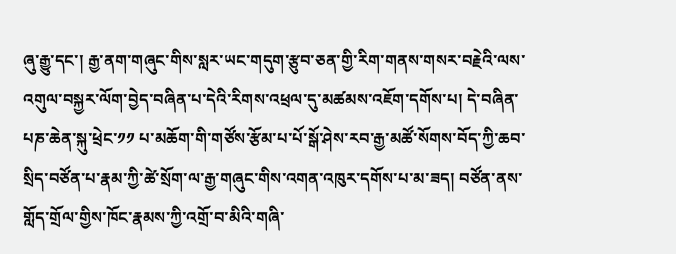ཞུ་རྒྱུ་དང་། རྒྱ་ནག་གཞུང་གིས་སླར་ཡང་གདུག་རྩུབ་ཅན་གྱི་རིག་གནས་གསར་བརྗེའི་ལས་འགུལ་བསྐྱར་ལོག་བྱེད་བཞིན་པ་དེའི་རིགས་འཕྲལ་དུ་མཚམས་འཇོག་དགོས་པ། དེ་བཞིན་པཎ་ཆེན་སྐུ་ཕྲེང་༡༡ པ་མཆོག་གི་གཙོས་རྩོམ་པ་པོ་སྒོ་ཤེས་རབ་རྒྱ་མཚོ་སོགས་བོད་ཀྱི་ཆབ་སྲིད་བཙོན་པ་རྣམ་ཀྱི་ཚེ་སྲོག་ལ་རྒྱ་གཞུང་གིས་འགན་འཁུར་དགོས་པ་མ་ཟད། བཙོན་ནས་གློད་གྲོལ་གྱིས་ཁོང་རྣམས་ཀྱི་འགྲོ་བ་མིའི་གཞི་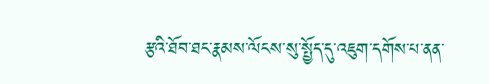རྩའི་ཐོབ་ཐང་རྣམས་ལོངས་སུ་སྤྱོད་དུ་འཇུག་དགོས་པ་ནན་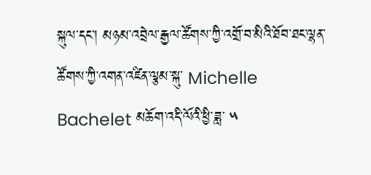སྐུལ་དང་། མཉམ་འབྲེལ་རྒྱལ་ཚོགས་ཀྱི་འགྲོ་བ་མིའི་ཐོབ་ཐང་ལྷན་ཚོགས་ཀྱི་འགན་འཛིན་ལྕམ་སྐུ་ Michelle Bachelet མཆོག་འདི་ལོའི་ཕྱི་ཟླ་ ༥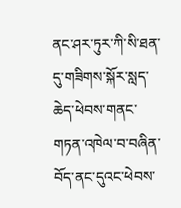ནང་ཤར་ཏུར་ཀི་སི་ཐན་དུ་གཟིགས་སྐོར་སླད་ཆེད་ཕེབས་གནང་གཏན་འཁེལ་བ་བཞིན་བོད་ནང་དུའང་ཕེབས་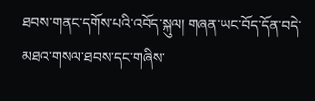ཐབས་གནང་དགོས་པའི་འབོད་སྐུལ། གཞན་ཡང་བོད་དོན་བདེ་མཐའ་གསལ་ཐབས་དང་གཞིས་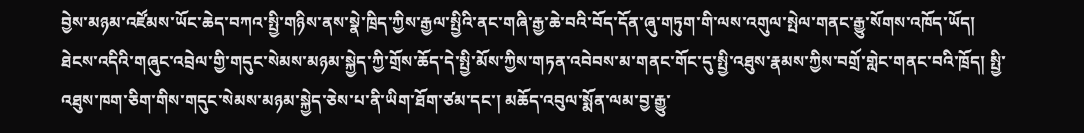བྱེས་མཉམ་འཛོམས་ཡོང་ཆེད་བཀའ་སྤྱི་གཉིས་ནས་སྣེ་ཁྲིད་ཀྱིས་རྒྱལ་སྤྱིའི་ནང་གཞི་རྒྱ་ཆེ་བའི་བོད་དོན་ཞུ་གཏུག་གི་ལས་འགུལ་སྤེལ་གནང་རྒྱུ་སོགས་འཁོད་ཡོད། ཐེངས་འདིའི་གཞུང་འབྲེལ་གྱི་གདུང་སེམས་མཉམ་སྐྱེད་ཀྱི་གྲོས་ཆོད་དེ་སྤྱི་མོས་ཀྱིས་གཏན་འབེབས་མ་གནང་གོང་དུ་སྤྱི་འཐུས་རྣམས་ཀྱིས་བགྲོ་གླེང་གནང་བའི་ཁྲོད། སྤྱི་འཐུས་ཁག་ཅིག་གིས་གདུང་སེམས་མཉམ་སྐྱེད་ཅེས་པ་ནི་ཡིག་ཐོག་ཙམ་དང་། མཆོད་འབུལ་སྨོན་ལམ་བྱ་རྒྱུ་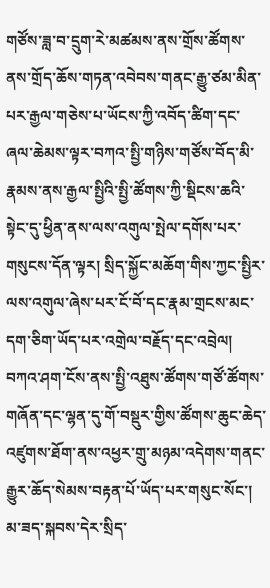གཙོས་ཟླ་བ་དྲུག་རེ་མཚམས་ནས་གྲོས་ཚོགས་ནས་གྲོད་ཆོས་གཏན་འབེབས་གནང་རྒྱུ་ཙམ་མིན་པར་རྒྱལ་གཅེས་པ་ཡོངས་ཀྱི་འབོད་ཚིག་དང་ཞལ་ཆེམས་ལྟར་བཀའ་སྤྱི་གཉིས་གཙོས་བོད་མི་རྣམས་ནས་རྒྱལ་སྤྱིའི་སྤྱི་ཚོགས་ཀྱི་སྡིངས་ཆའི་སྟེང་དུ་ཕྱིན་ནས་ལས་འགུལ་སྤེལ་དགོས་པར་གསུངས་དོན་ལྟར། སྲིད་སྐྱོང་མཆོག་གིས་ཀྱང་སྤྱིར་ལས་འགུལ་ཞེས་པར་ངོ་བོ་དང་རྣམ་གྲངས་མང་དག་ཅིག་ཡོད་པར་འགྲེལ་བརྗོད་དང་འབྲེལ། བཀའ་ཤག་ངོས་ནས་སྤྱི་འཐུས་ཚོགས་གཙོ་ཚོགས་གཞོན་དང་ལྷན་དུ་གོ་བསྡུར་གྱིས་ཚོགས་ཆུང་ཆེད་འཛུགས་ཐོག་ནས་འཕྱར་གྲུ་མཉམ་འདེགས་གནང་རྒྱུར་ཆོད་སེམས་བརྟན་པོ་ཡོད་པར་གསུང་སོང་། མ་ཟད་སྐབས་དེར་སྲིད་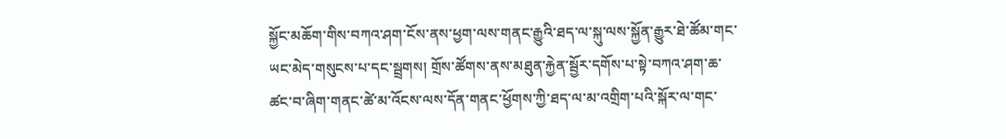སྐྱོང་མཆོག་གིས་བཀའ་ཤག་ངོས་ནས་ཕྱག་ལས་གནང་རྒྱུའི་ཐད་ལ་སྐུ་ལས་སྐྱོན་རྒྱུར་ཐེ་ཚོམ་གང་ཡང་མེད་གསུངས་པ་དང་སྦྲགས། གྲོས་ཚོགས་ནས་མཐུན་རྐྱེན་སྦྱོར་དགོས་པ་སྟེ་བཀའ་ཤག་ཆ་ཚང་བ་ཞིག་གནང་ཚེ་མ་འོངས་ལས་དོན་གནང་ཕྱོགས་ཀྱི་ཐད་ལ་མ་འགྲིག་པའི་སྐོར་ལ་གང་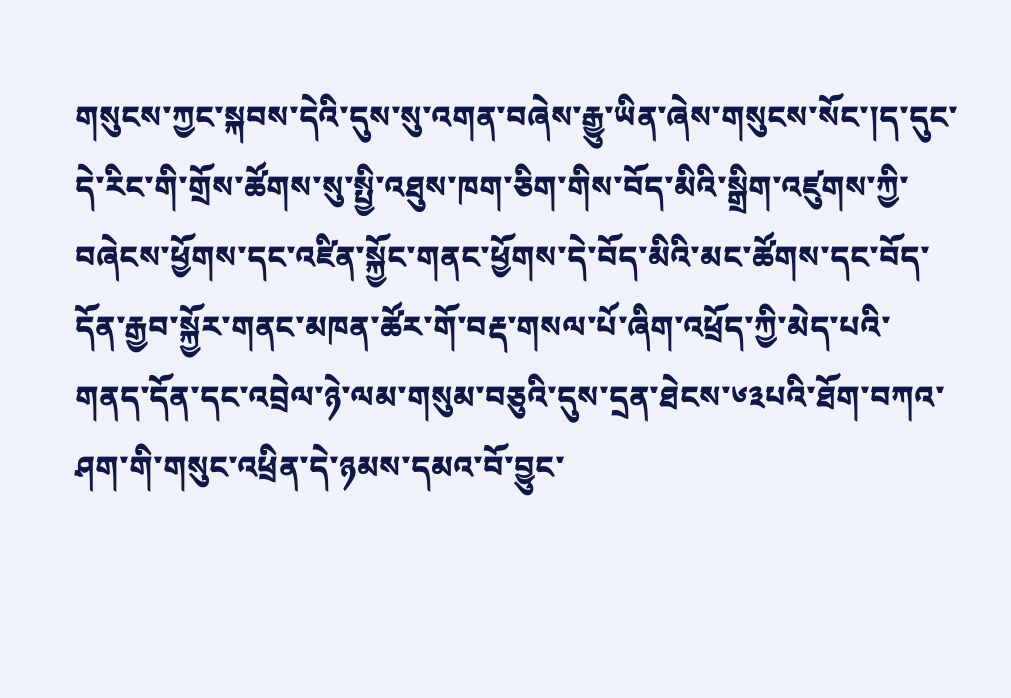གསུངས་ཀྱང་སྐབས་དེའི་དུས་སུ་འགན་བཞེས་རྒྱུ་ཡིན་ཞེས་གསུངས་སོང་།ད་དུང་དེ་རིང་གི་གྲོས་ཚོགས་སུ་སྤྱི་འཐུས་ཁག་ཅིག་གིས་བོད་མིའི་སྒྲིག་འཛུགས་ཀྱི་བཞེངས་ཕྱོགས་དང་འཛིན་སྐྱོང་གནང་ཕྱོགས་དེ་བོད་མིའི་མང་ཚོགས་དང་བོད་དོན་རྒྱབ་སྐྱོར་གནང་མཁན་ཚོར་གོ་བརྡ་གསལ་པོ་ཞིག་འཕྲོད་ཀྱི་མེད་པའི་གནད་དོན་དང་འབྲེལ་ཉེ་ལམ་གསུམ་བཅུའི་དུས་དྲན་ཐེངས་༦༣པའི་ཐོག་བཀའ་ཤག་གི་གསུང་འཕྲིན་དེ་ཉམས་དམའ་བོ་བྱུང་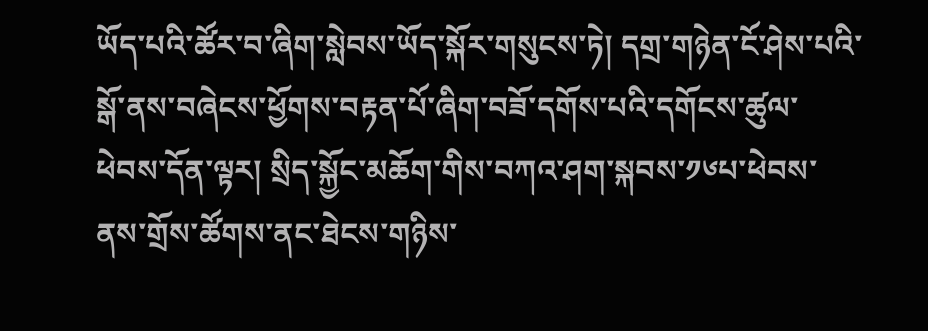ཡོད་པའི་ཚོར་བ་ཞིག་སླེབས་ཡོད་སྐོར་གསུངས་ཏེ། དགྲ་གཉེན་ངོ་ཤེས་པའི་སྒོ་ནས་བཞེངས་ཕྱོགས་བརྟན་པོ་ཞིག་བཟོ་དགོས་པའི་དགོངས་ཚུལ་ཕེབས་དོན་ལྟར། སྲིད་སྐྱོང་མཆོག་གིས་བཀའ་ཤག་སྐབས་༡༦པ་ཕེབས་ནས་གྲོས་ཚོགས་ནང་ཐེངས་གཉིས་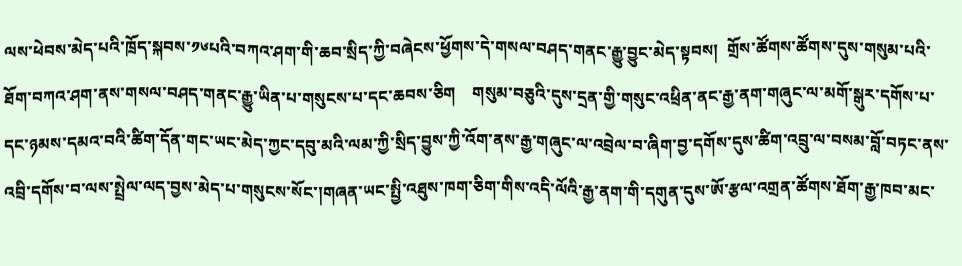ལས་ཕེབས་མེད་པའི་ཁྲོད་སྐབས་༡༦པའི་བཀའ་ཤག་གི་ཆབ་སྲིད་ཀྱི་བཞེངས་ཕྱོགས་དེ་གསལ་བཤད་གནང་རྒྱུ་བྱུང་མེད་སྟབས།  གྲོས་ཚོགས་ཚོགས་དུས་གསུམ་པའི་ཐོག་བཀའ་ཤག་ནས་གསལ་བཤད་གནང་རྒྱུ་ཡིན་པ་གསུངས་པ་དང་ཆབས་ཅིག    གསུམ་བཅུའི་དུས་དྲན་གྱི་གསུང་འཕྲིན་ནང་རྒྱ་ནག་གཞུང་ལ་མགོ་སྒུར་དགོས་པ་དང་ཉམས་དམའ་བའི་ཚིག་དོན་གང་ཡང་མེད་ཀྱང་དབུ་མའི་ལམ་ཀྱི་སྲིད་བྱུས་ཀྱི་འོག་ནས་རྒྱ་གཞུང་ལ་འབྲེལ་བ་ཞིག་བྱ་དགོས་དུས་ཚིག་འབྲུ་ལ་བསམ་བློ་བཏང་ནས་འབྲི་དགོས་བ་ལས་སྤྲེལ་ལད་བྱས་མེད་པ་གསུངས་སོང་།གཞན་ཡང་སྤྱི་འཐུས་ཁག་ཅིག་གིས་འདི་ལོའི་རྒྱ་ནག་གི་དགུན་དུས་ཨོ་རྩལ་འགྲན་ཚོགས་ཐོག་རྒྱ་ཁབ་མང་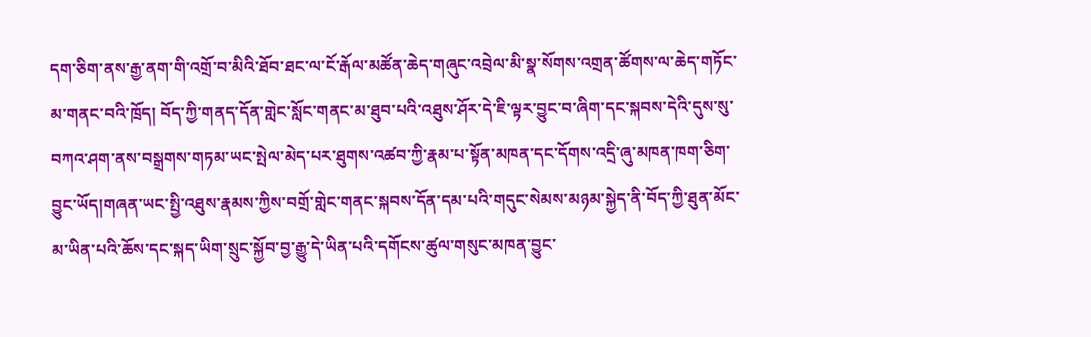དག་ཅིག་ནས་རྒྱ་ནག་གི་འགྲོ་བ་མིའི་ཐོབ་ཐང་ལ་ངོ་རྒོལ་མཚོན་ཆེད་གཞུང་འབྲེལ་མི་སྣ་སོགས་འགྲན་ཚོགས་ལ་ཆེད་གཏོང་མ་གནང་བའི་ཁྲོད། བོད་ཀྱི་གནད་དོན་གླེང་སློང་གནང་མ་ཐུབ་པའི་འཐུས་ཤོར་དེ་ཇི་ལྟར་བྱུང་བ་ཞིག་དང་སྐབས་དེའི་དུས་སུ་བཀའ་ཤག་ནས་བསྒྲགས་གཏམ་ཡང་སྤེལ་མེད་པར་ཐུགས་འཚབ་ཀྱི་རྣམ་པ་སྟོན་མཁན་དང་དོགས་འདྲི་ཞུ་མཁན་ཁག་ཅིག་བྱུང་ཡོད།གཞན་ཡང་སྤྱི་འཐུས་རྣམས་ཀྱིས་བགྲོ་གླེང་གནང་སྐབས་དོན་དམ་པའི་གདུང་སེམས་མཉམ་སྐྱེད་ནི་བོད་ཀྱི་ཐུན་མོང་མ་ཡིན་པའི་ཆོས་དང་སྐད་ཡིག་སྲུང་སྐྱོབ་བྱ་རྒྱུ་དེ་ཡིན་པའི་དགོངས་ཚུལ་གསུང་མཁན་བྱུང་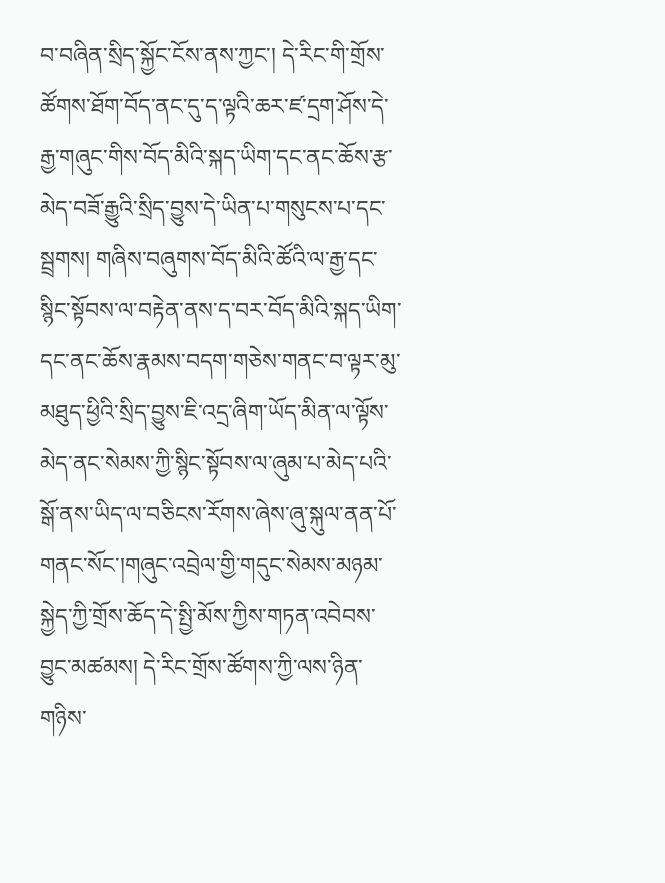བ་བཞིན་སྲིད་སྐྱོང་ངོས་ནས་ཀྱང་། དེ་རིང་གི་གྲོས་ཚོགས་ཐོག་བོད་ནང་དུ་ད་ལྟའི་ཆར་ཛ་དྲག་ཤོས་དེ་རྒྱ་གཞུང་གིས་བོད་མིའི་སྐད་ཡིག་དང་ནང་ཆོས་རྩ་མེད་བཟོ་རྒྱུའི་སྲིད་བྱུས་དེ་ཡིན་པ་གསུངས་པ་དང་སྦྲགས། གཞིས་བཞུགས་བོད་མིའི་ཚོའི་ལ་རྒྱ་དང་སྙིང་སྟོབས་ལ་བརྟེན་ནས་ད་བར་བོད་མིའི་སྐད་ཡིག་དང་ནང་ཆོས་རྣམས་བདག་གཅེས་གནང་བ་ལྟར་མུ་མཐུད་ཕྱིའི་སྲིད་བྱུས་ཇི་འདྲ་ཞིག་ཡོད་མིན་ལ་ལྟོས་མེད་ནང་སེམས་ཀྱི་སྙིང་སྟོབས་ལ་ཞུམ་པ་མེད་པའི་སྒོ་ནས་ཡིད་ལ་བཅིངས་རོགས་ཞེས་ཞུ་སྐུལ་ནན་པོ་གནང་སོང་།གཞུང་འབྲེལ་གྱི་གདུང་སེམས་མཉམ་སྐྱེད་ཀྱི་གྲོས་ཆོད་དེ་སྤྱི་མོས་ཀྱིས་གཏན་འབེབས་བྱུང་མཚམས། དེ་རིང་གྲོས་ཚོགས་ཀྱི་ལས་ཉིན་གཉིས་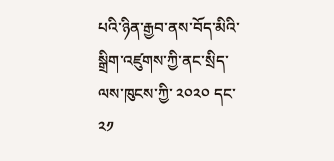པའི་ཉིན་རྒྱབ་ནས་བོད་མིའི་སྒྲིག་འཛུགས་ཀྱི་ནང་སྲིད་ལས་ཁུངས་ཀྱི་ ༢༠༢༠ དང་༢༡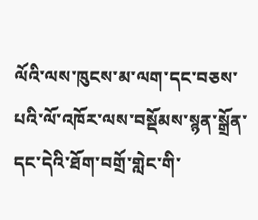ལོའི་ལས་ཁུངས་མ་ལག་དང་བཅས་པའི་ལོ་འཁོར་ལས་བསྡོམས་སྙན་སྒྲོན་དང་དེའི་ཐོག་བགྲོ་གླེང་གི་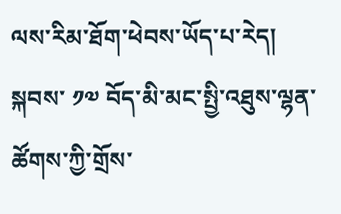ལས་རིམ་ཐོག་ཕེབས་ཡོད་པ་རེད།
སྐབས་ ༡༧ བོད་མི་མང་སྤྱི་འཐུས་ལྷན་ཚོགས་ཀྱི་གྲོས་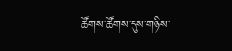ཚོགས་ཚོགས་དུས་གཉིས་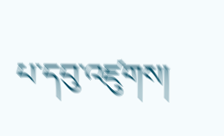པ་དབུ་འཛུགས།